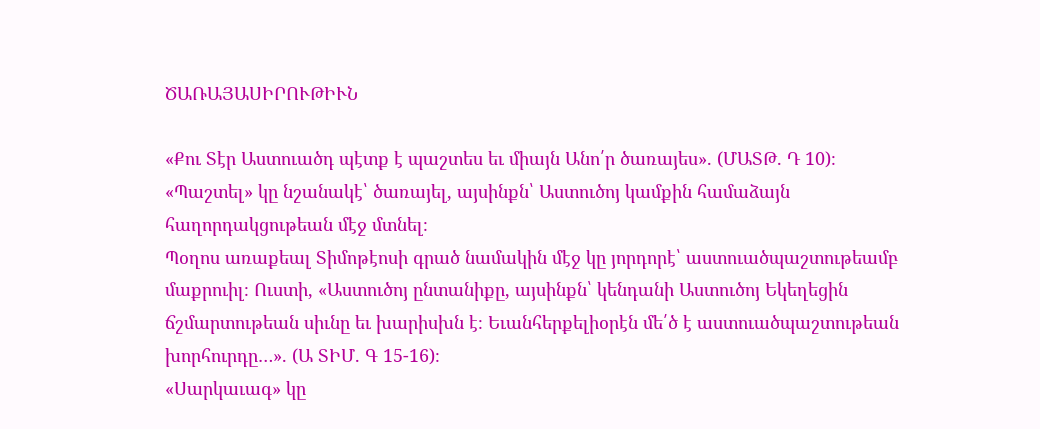ԾԱՌԱՅԱՍԻՐՈՒԹԻՒՆ

«Քու Տէր Աստուածդ պէտք է պաշտես եւ միայն Անո՛ր ծառայես». (ՄԱՏԹ. Դ 10)։
«Պաշտել» կը նշանակէ՝ ծառայել, այսինքն՝ Աստուծոյ կամքին համաձայն հաղորդակցութեան մէջ մտնել։
Պօղոս առաքեալ Տիմոթէոսի գրած նամակին մէջ կը յորդորէ՝ աստուածպաշտութեամբ մաքրուիլ։ Ուստի, «Աստուծոյ ընտանիքը, այսինքն՝ կենդանի Աստուծոյ Եկեղեցին ճշմարտութեան սիւնը եւ խարիսխն է։ Եւանհերքելիօրէն մե՛ծ է աստուածպաշտութեան խորհուրդը…». (Ա ՏԻՄ. Գ 15-16)։
«Սարկաւագ» կը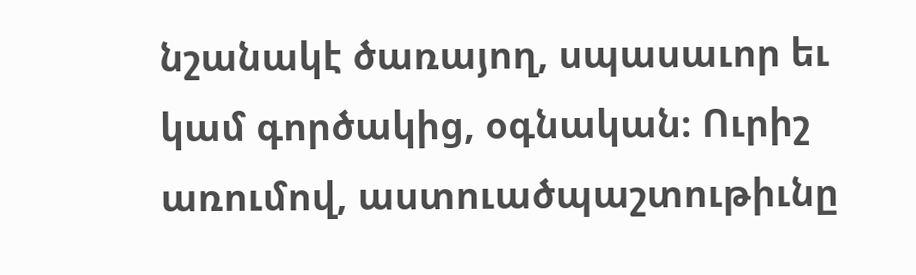նշանակէ ծառայող, սպասաւոր եւ կամ գործակից, օգնական։ Ուրիշ առումով, աստուածպաշտութիւնը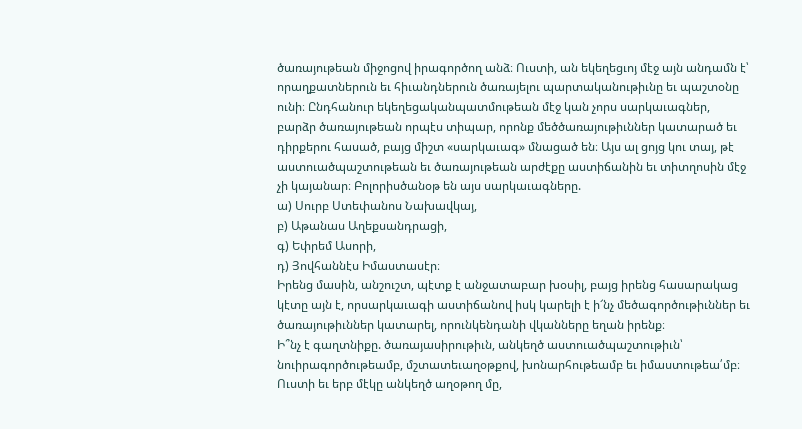ծառայութեան միջոցով իրագործող անձ։ Ուստի, ան եկեղեցւոյ մէջ այն անդամն է՝ որաղքատներուն եւ հիւանդներուն ծառայելու պարտականութիւնը եւ պաշտօնը ունի։ Ընդհանուր եկեղեցականպատմութեան մէջ կան չորս սարկաւագներ, բարձր ծառայութեան որպէս տիպար, որոնք մեծծառայութիւններ կատարած եւ դիրքերու հասած, բայց միշտ «սարկաւագ» մնացած են։ Այս ալ ցոյց կու տայ, թէ աստուածպաշտութեան եւ ծառայութեան արժէքը աստիճանին եւ տիտղոսին մէջ չի կայանար։ Բոլորիսծանօթ են այս սարկաւագները.
ա) Սուրբ Ստեփանոս Նախավկայ,
բ) Աթանաս Աղեքսանդրացի,
գ) Եփրեմ Ասորի,
դ) Յովհաննէս Իմաստասէր։
Իրենց մասին, անշուշտ, պէտք է անջատաբար խօսիլ, բայց իրենց հասարակաց կէտը այն է, որսարկաւագի աստիճանով իսկ կարելի է ի՜նչ մեծագործութիւններ եւ ծառայութիւններ կատարել, որունկենդանի վկանները եղան իրենք։
Ի՞նչ է գաղտնիքը. ծառայասիրութիւն, անկեղծ աստուածպաշտութիւն՝ նուիրագործութեամբ, մշտատեւաղօթքով, խոնարհութեամբ եւ իմաստութեա՛մբ։ Ուստի եւ երբ մէկը անկեղծ աղօթող մը,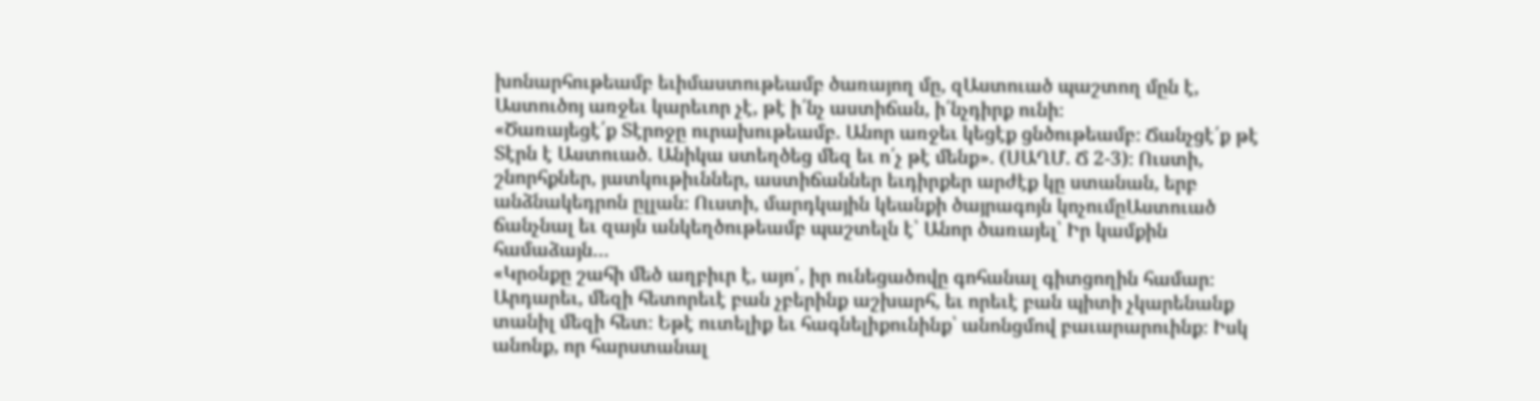խոնարհութեամբ եւիմաստութեամբ ծառայող մը, զԱստուած պաշտող մըն է, Աստուծոյ առջեւ կարեւոր չէ, թէ ի՛նչ աստիճան, ի՛նչդիրք ունի։
«Ծառայեցէ՛ք Տէրոջը ուրախութեամբ. Անոր առջեւ կեցէք ցնծութեամբ։ Ճանչցէ՛ք թէ Տէրն է Աստուած. Անիկա ստեղծեց մեզ եւ ո՛չ թէ մենք». (ՍԱՂՄ. Ճ 2-3)։ Ուստի, շնորհքներ, յատկութիւններ, աստիճաններ եւդիրքեր արժէք կը ստանան, երբ անձնակեդրոն ըլլան։ Ուստի, մարդկային կեանքի ծայրագոյն կոչումըԱստուած ճանչնալ եւ զայն անկեղծութեամբ պաշտելն է՝ Անոր ծառայել՝ Իր կամքին համաձայն…
«Կրօնքը շահի մեծ աղբիւր է, այո՛, իր ունեցածովը գոհանալ գիտցողին համար։ Արդարեւ, մեզի հետորեւէ բան չբերինք աշխարհ, եւ որեւէ բան պիտի չկարենանք տանիլ մեզի հետ։ Եթէ ուտելիք եւ հագնելիքունինք՝ անոնցմով բաւարարուինք։ Իսկ անոնք, որ հարստանալ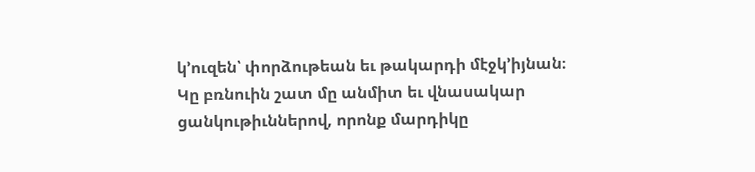կ՚ուզեն՝ փորձութեան եւ թակարդի մէջկ՚իյնան։ Կը բռնուին շատ մը անմիտ եւ վնասակար ցանկութիւններով, որոնք մարդիկը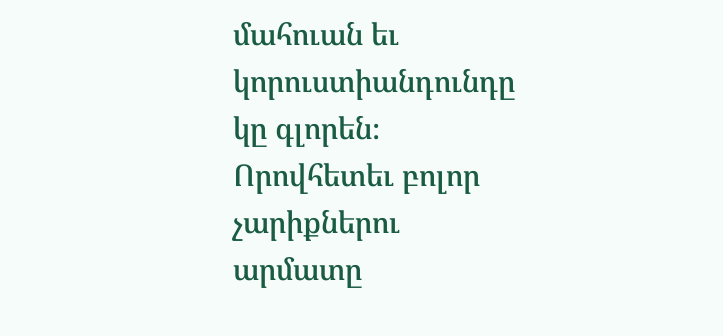մահուան եւ կորուստիանդունդը կը գլորեն։ Որովհետեւ բոլոր չարիքներու արմատը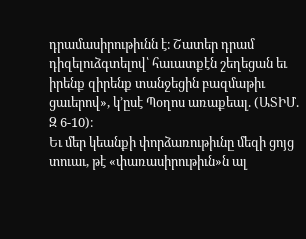դրամասիրութիւնն է։ Շատեր դրամ դիզելուձգտելով՝ հաւատքէն շեղեցան եւ իրենք զիրենք տանջեցին բազմաթիւ ցաւերով», կ՚ըսէ Պօղոս առաքեալ. (ԱՏԻՄ. Զ 6-10)։
Եւ մեր կեանքի փորձառութիւնը մեզի ցոյց տուաւ, թէ «փառասիրութիւն»ն ալ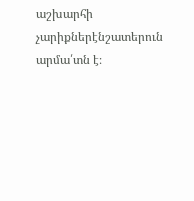աշխարհի չարիքներէնշատերուն արմա՛տն է։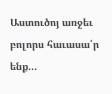Աստուծոյ առջեւ բոլորս հաւասա՛ր ենք…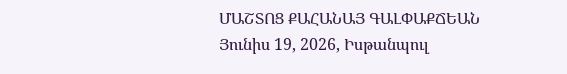ՄԱՇՏՈՑ ՔԱՀԱՆԱՅ ԳԱԼՓԱՔՃԵԱՆ
Յունիս 19, 2026, Իսթանպուլ